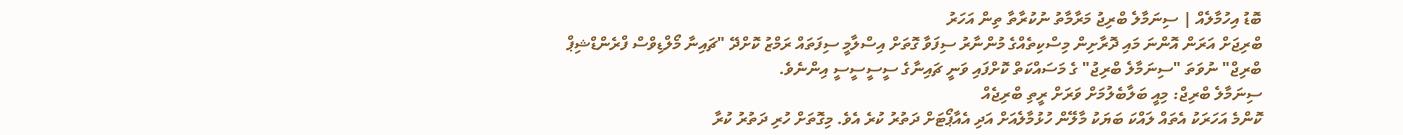ބޮޑު އިހުމާލެއް | ސިނަމާލެ ބްރިޖު މަރާމާތު ނުކުރާތާ ތިން އަހަރު
ބްރިޖަށް އަރަން އޮންނަ މައި ދޮރާށިން މިސްކިތެއްގެ މުންނާރު ސިފަވާ ގޮތަށް އިސްލާމީ ސިފަތައް ރަމްޒު ކޮށްދޭ "ޗައިނާ މޯލްޑިވްސް ފްރެންޑްޝިޕް ބްރިޖް" ނުވަތަ "ސިނަމާލެ ބްރިޖު" ގެ މަސައްކަތް ކޮށްފައި ވަނީ ޗައިނާގެ ސީސީސީސީ އިންނެވެ.
ސިނަމާލެ ބްރިޖް: މިއީ ބަލާބެލުމަށް ވަރަށް ރީތި ބްރިޖެއް
ކޮންމެ އަހަރަކު އެތައް ލައްކަ ބަޔަކު މާލޭން ހުޅުމާލެއަށް އަދި އެއާޕޯޓަށް ދަތުރު ކުރެ އެވެ. މިގޮތަށް ހުރި ދަތުރު ކުރާ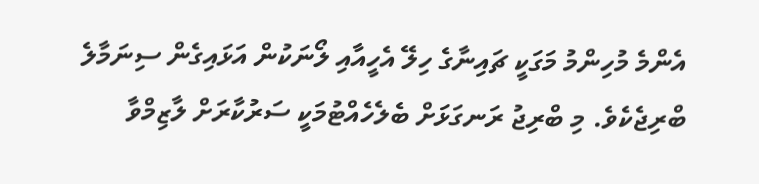އެންމެ މުހިންމު މަގަކީ ޗައިނާގެ ހިލޭ އެހީއާއި ލޯނަކުން އަޅައިގެން ސިނަމާލެ ބްރިޖެކެވެ. މި ބްރިޖު ރަނގަޅަށް ބެލެހެއްޓުމަކީ ސަރުކާރަށް ލާޒިމްވާ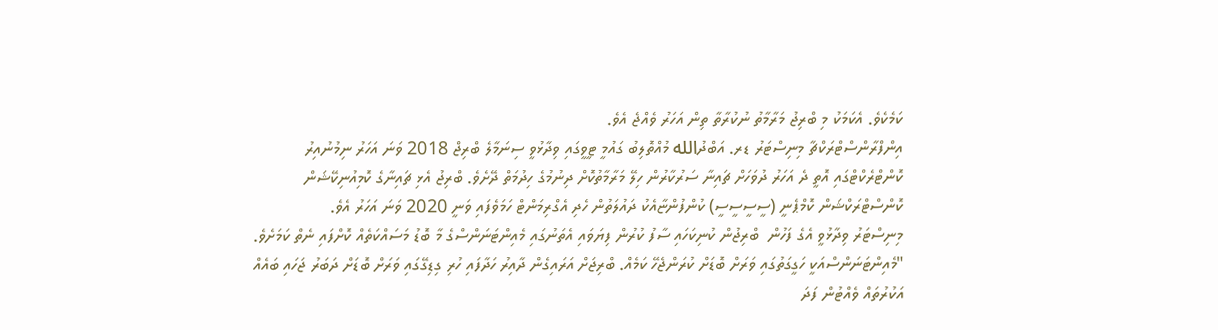ކަމެކެވެ. އެކަމަކު މި ބްރިޖު މަރާމާތު ނުކުރާތާ ތިން އަހަރު ވެއްޖެ އެވެ.
އިންފްރާންސްޓްރަކްޗާ މިނިސްޓަރު ޑރ. އަބްދުالله މުއްތޮލިބު ގައުމީ ޓީވީގައި ވިދާޅުވީ ސިނަމާލެ ބްރިޖް 2018 ވަނަ އަހަރު ނިމުނުއިރު ކޮންޓްރެކްޓްގައި އޮތީ ދެ އަހަރު ދުވަހަށް ޗައިނާ ސަރުކާރުން ހިލޭ މަރާމާތުކޮށް ދިނުމުގެ ހިދުމަތް ދޭށެވެ. ބްރިޖު އެޅި ޗައިނާގެ ކޮމިއުނިކޭޝަން ކޮންސްޓްރަކްޝަން ކޮމްޕެނީ (ސީސީސީސީ) ކުންފުންޏާއެކު ދައުލަތުން ހެދި އެގްރިމަންޓް ހަމަވެފައި ވަނީ 2020 ވަނަ އަހަރު އެވެ.
މިނިސްޓަރު ވިދާޅުވީ އެގެ ފަހުން  ބްރިޖުން ކުނިކަހައި ސާފު ކުރުން ފިޔަވައި އެތަނުގައި މެއިންޓަނަންސްގެ މާ ބޮޑު މަސައްކަތެއް ކޮށްފައި ނެތް ކަމަށެވެ.
"މެއިންޓަނަންސްއަކީ ހަގީގަތުގައި ވަރަށް ބޮޑަށް ކުރަންޖެހޭ ކަމެއް. ބްރިޖަށް އަރައިގެން ދާއިރު ހަދާފައި ހުރި ގިޑިގޭގައި ވަރަށް ބޮޑަށް ދަބަރު ޖަހައި ބައެއް އަކުރުތައް ވެއްޓުން ފަދަ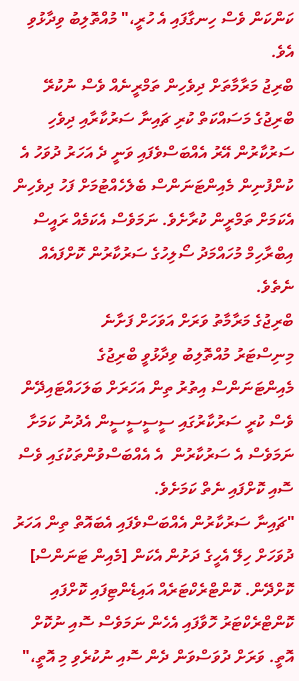ކަންކަން ވެސް ހިނގާފައި އެ ހުރީ،" މުއްތޮލިބު ވިދާޅުވި އެވެ.
ބްރިޖު މަރާމާތަށް ދިވެހިން ތަމްރީނެއް ވެސް ނުކުރޭ
ބްރިޖުގެ މަސައްކަތް ކުރި ޗައިނާ ސަރުކާރާއި ދިވެހި ސަރުކާރުން އޭރު އެއްބަސްވެފައި ވަނީ ދެ އަހަރު ދުވަހު އެ ކުންފުނިން މެއިންޓަނަންސް ބެލެހެއްޓުމަށް ފަހު ދިވެހިން އެކަމަށް ތަމްރީން ކުރާށެވެ. ނަމަވެސް އެކަމެއް ރައީސް އިބްރާހިމް މުހައްމަދު ސޯލިހުގެ ސަރުކާރުން ކޮށްފައެއް ނެތެވެ.
ބްރިޖުގެ މަރާމާތު ވަރަށް އަވަހަށް ފަށާނެ
މިނިސްޓަރު މުއްތޮލިބު ވިދާޅުވީ ބްރިޖުގެ މެއިންޓަނަންސް އިތުރު ތިން އަހަރަށް ބަލަހައްޓައިދޭން ވެސް ކުރީ ސަރުކާރުގައި ސީސީސީސީން އެދުނު ކަމަށާ ނަމަވެސް އެ ސަރުކާރުން  އެ އެއްބަސްވުންތަކުގައި ވެސް ސޮއި ކޮށްފައި ނެތް ކަމަށެވެ.
"ޗައިނާ ސަރުކާރުން އެއްބަސްވެފައި އެބައޮތް ތިން އަހަރު ދުވަހަށް ހިލޭ އެހީގެ ދަށުން އެކަން [މެއިން ޓަނަންސް] ކޮށްދޭން. ކޮންޓްރެކްޓަރެއް އައިޑެންޓިފައި ކޮށްފައި ކޮންޓްރެކްޓަރު ހޮވާފައި އެހެން ނަމަވެސް ސޮއި ނުކޮށް އޮތީ. ވަރަށް ދުވަސްވަން ދެން ސޮއި ނުކުރެވި މި އޮތީ،"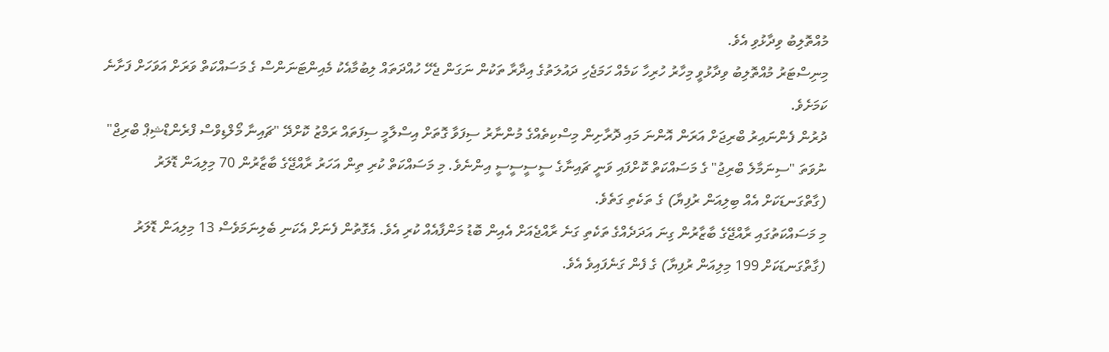މުއްތޮލިބު ވިދާޅުވި އެވެ.
މިނިސްޓަރު މުއްތޮލިބު ވިދާޅުވީ މިހާރު ހުރިހާ ކަމެއް ހަމަޖެހި ދައުލަތުގެ އިދާރާ ތަކުން ނަގަން ޖެހޭ ހުއްދަތައް ލިބުމާއެކު މެއިންޓަނަންސް ގެ މަސައްކަތް ވަރަށް އަވަހަށް ފަށާނެ ކަމަށެވެ.
ދުރުން ފެންނައިރު ބްރިޖަށް އަރަން އޮންނަ މައި ދޮރާށިން މިސްކިތެއްގެ މުންނާރު ސިފަވާ ގޮތަށް އިސްލާމީ ސިފަތައް ރަމްޒު ކޮށްދޭ "ޗައިނާ މޯލްޑިވްސް ފްރެންޑްޝިޕް ބްރިޖް" ނުވަތަ "ސިނަމާލެ ބްރިޖު" ގެ މަސައްކަތް ކޮށްފައި ވަނީ ޗައިނާގެ ސީސީސީސީ އިންނެވެ. މި މަސައްކަތް ކުރި ތިން އަހަރު ރާއްޖޭގެ ބާޒާރުން 70 މިލިއަން ޑޮލަރު (ގާތްގަނޑަކަށް އެއް ބިލިއަން ރުފިޔާ) ގެ ތަކެތި ގަތެވެ.
މި މަސައްކަތުގައި ރާއްޖޭގެ ބާޒާރުން ގިނަ އަދަދެއްގެ ތަކެތި ގަނެ ރާއްޖެއަށް އެއިން ބޮޑު މަންފާއެއް ކުރި އެވެ. އެގޮތުން ފެނަށް އެކަނި ބެލިނަމަވެސް 13 މިލިއަން ޑޮލަރު (ގާތްގަނޑަކަށް 199 މިލިއަން ރުފިޔާ) ގެ ފެން ގަނެފައިވެ އެވެ.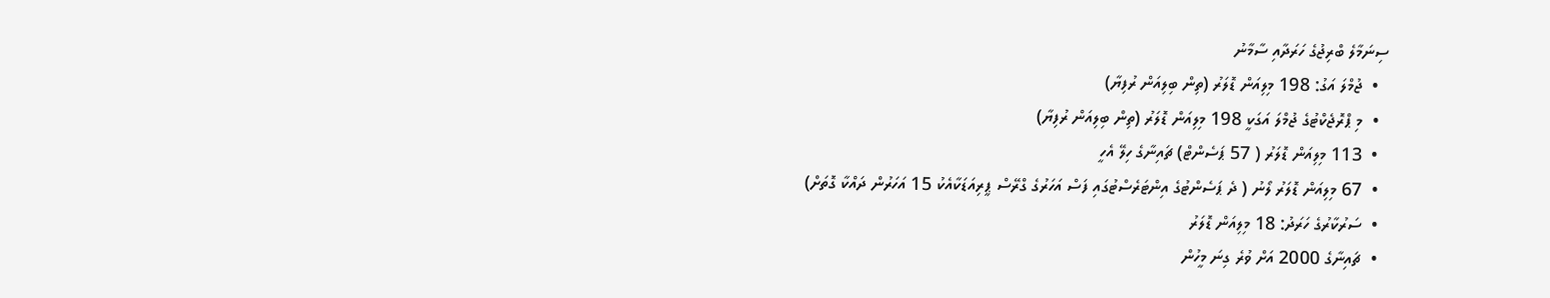ސިނަމާލެ ބްރިޖުގެ ހަރަދާއި ސާމާނު
  •  ޖުމްލަ އަގު: 198 މިލިއަން ޑޮލަރު (ތިން ބިލިއަން ރުފިޔާ)
  •  މި ޕްރޮޖެކްޓުގެ ޖުމްލަ އަގަކީ 198 މިލިއަން ޑޮލަރު (ތިން ބިލިއަން ރުފިޔާ)
  •  113 މިލިއަން ޑޮލަރު ( 57 ޕަސެންޓް) ޗައިނާގެ ހިލޭ އެހީ
  •  67 މިލިއަން ޑޮލަރު ލޯނު ( ދެ ޕަސެންޓުގެ އިންޓަރެސްޓުގައި ފަސް އަހަރުގެ ގްރޭސް ޕީރިއަޑަކާއެކު 15 އަހަރުން ދައްކާ ގޮތަށް)
  •  ސަރުކާރުގެ ހަރަދު: 18 މިލިއަން ޑޮލަރު
  •  ޗައިނާގެ 2000 އަށް ވުރެ ގިނަ މީހުން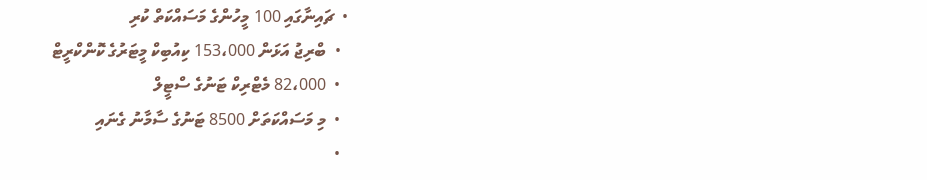•  ޗައިނާގައި 100 މީހުންގެ މަސައްކަތް ކުރި
  •  ބްރިޖު އަޅަން 153،000 ކިއުބިކް މީޓަރުގެ ކޮންކްރީޓް
  •  82،000 މެޓްރިކް ޓަނުގެ ސްޓީލް
  •  މި މަސައްކަތަށް 8500 ޓަނުގެ ސާމާނު ގެނައި
  •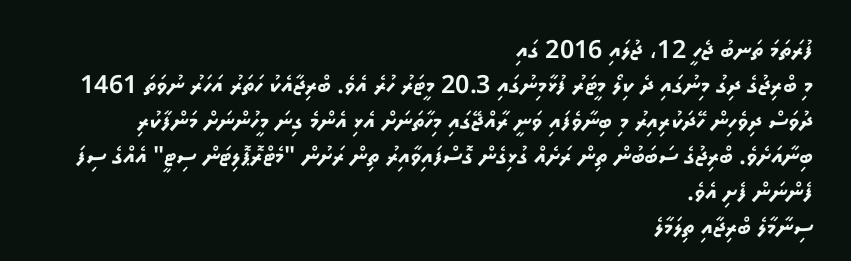ފުރަތަމަ ތަނބު ޖެހީ 12، ޖުލައި 2016 ގައި
މި ބްރިޖުގެ ދިގު މިނުގައި ދެ ކިލޯ މީޓަރު ފުޅާމިނުގައި 20.3 މީޓަރު ހުރެ އެވެ. ބްރިޖާއެކު ހަތަރު އަހަރު ނުވަތަ 1461 ދުވަސް ދިވެހިން ހޭދަކުރިއިރު މި ބިނާވެފައި ވަނީ ރާއްޖޭގައި މިހާތަނަށް އެޅި އެންމެ ގިނަ މީހުންނަށް މަންފާކުރި ބިނާއަށެވެ. ބްރިޖުގެ ސަބަބުން ތިން ރަށެއް ގުޅިގެން ގޮސްފައިވާއިރު ތިން ރަށުން "މެޓްރޮޕޮލިޓަން ސިޓީ" އެއްގެ ސިފަ ފެންނަން ފެށި އެވެ.
ސިނާމާލެ ބްރިޖާއި ތިލަމާލެ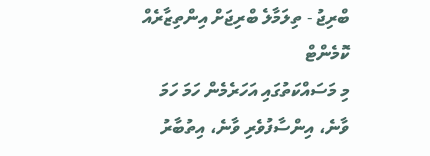ބްރިޖު - ތިލަމާލެ ބްރިޖަށް އިންތިޒާރެއް
ކޮމެންޓް
މި މަސައްކަތުގައި އަހަރެމެން ހަމަ ހަމަ ވާނެ، އިންސާފުވެރި ވާނެ، އިތުބާރު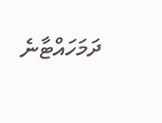ދަމަހައްޓާނެ